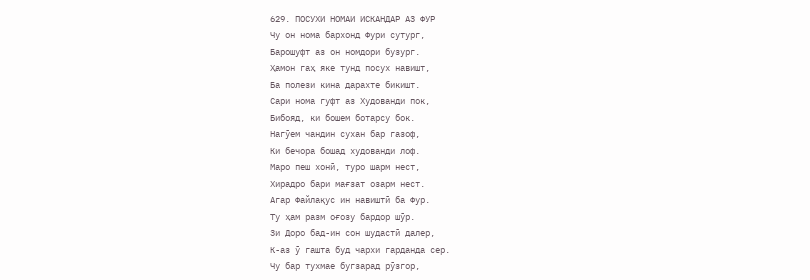629. ПОСУХИ НОМАИ ИСКАНДАР АЗ ФУР
Чу он нома бархонд Фури сутург,
Барошуфт аз он номдори бузург.
Ҳамон гаҳ яке тунд посух навишт,
Ба полези кина дарахте бикишт.
Сари нома гуфт аз Худованди пок,
Бибояд, ки бошем ботарсу бок.
Нагӯем чандин сухан бар газоф,
Ки бечора бошад худованди лоф.
Маро пеш хонӣ, туро шарм нест,
Хирадро бари мағзат озарм нест.
Агар Файлақус ин навиштӣ ба Фур.
Ту ҳам разм оғозу бардор шӯр.
Зи Доро бад-ин сон шудастӣ далер,
К-аз ӯ гашта буд чархи гарданда сер.
Чу бар тухмае бугзарад рӯзгор,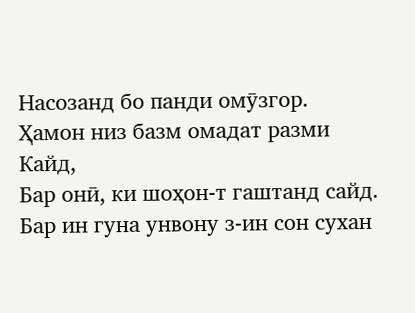Насозанд бо панди омӯзгор.
Ҳамон низ базм омадат разми Кайд,
Бар онӣ, ки шоҳон-т гаштанд сайд.
Бар ин гуна унвону з-ин сон сухан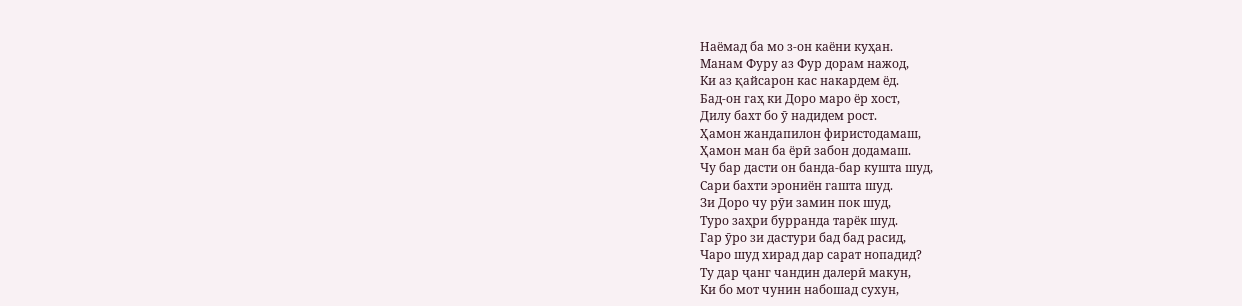Наёмад ба мо з-он каёни куҳан.
Манам Фуру аз Фур дорам нажод,
Ки аз қайсарон кас накардем ёд.
Бад-он гаҳ ки Доро маро ёр хост,
Дилу бахт бо ӯ надидем рост.
Ҳамон жандапилон фиристодамаш,
Ҳамон ман ба ёрӣ забон додамаш.
Чу бар дасти он банда-бар кушта шуд,
Сари бахти эрониён гашта шуд.
Зи Доро чу рӯи замин пок шуд,
Туро заҳри бурранда тарёк шуд.
Гар ӯро зи дастури бад бад расид,
Чаро шуд хирад дар сарат нопадид?
Ту дар ҷанг чандин далерӣ макун,
Ки бо мот чунин набошад сухун,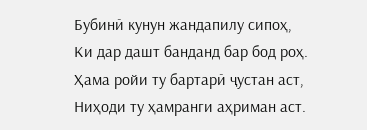Бубинӣ кунун жандапилу сипоҳ,
Ки дар дашт банданд бар бод роҳ.
Ҳама ройи ту бартарӣ ҷустан аст,
Ниҳоди ту ҳамранги аҳриман аст.